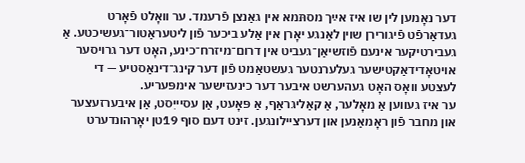דער נאָמען לין שו איז אײַך מסתּמא אין גאַנצן פֿרעמד. ער וואָלט פֿאָרט געדאַרפֿט פֿיגורירן שוין לאַנגע יאָרן אין אַלע ביכער פֿון ליטעראַטור־געשיכטע. אַ געבירטיקער אינעם פֿוזשיאַן־געביט אין דרום־מיזרח־כינע, האָט דער גרויסער אויטאָדידאַקטישער געלערנטער געשטאַמט פֿון דער קינג־דינאַסטיע — די לעצטע וואָס האָט געהערשט איבער דער כינעזישער אימפּעריע.
ער איז געווען אַ מאָלער, אַ קאַליגראַף, אַ פּאָעט, אַן עסיייִסט, אַן איבערזעצער און מחבר פֿון ראָמאַנען און דערציילונגען. זינט דעם סוף 19טן יאָרהונדערט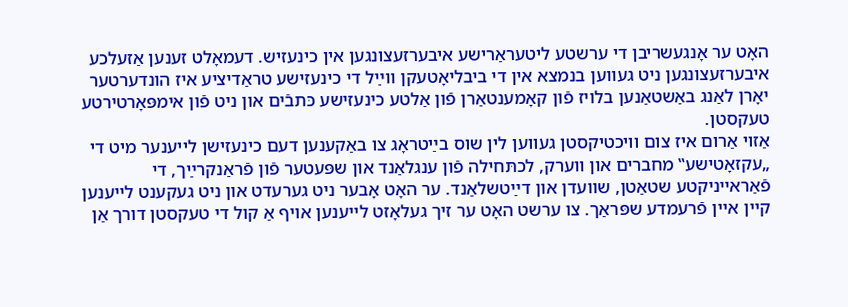האָט ער אָנגעשריבן די ערשטע ליטעראַרישע איבערזעצונגען אין כינעזיש. דעמאָלט זענען אַזעלכע איבערזעצונגען ניט געווען בנמצא אין די ביבליאָטעקן ווײַל די כינעזישע טראַדיציע איז הונדערטער יאָרן לאַנג באַשטאַנען בלויז פֿון קאָמענטאַרן פֿון אַלטע כינעזישע כּתבֿים און ניט פֿון אימפּאָרטירטע טעקסטן.
אַזוי אַרום איז צום וויכטיקסטן געווען לין שוס בײַטראָג צו באַקענען דעם כינעזישן לייענער מיט די „עקזאָטישע‟ מחברים און ווערק, לכתּחילה פֿון ענגלאַנד און שפּעטער פֿון פֿראַנקרײַך, די פֿאַראייניקטע שטאַטן, שוועדן און דײַטשלאַנד. ער האָט אָבער ניט גערעדט און ניט געקענט לייענען קיין איין פֿרעמדע שפּראַך. צו ערשט האָט ער זיך געלאָזט לייענען אויף אַ קול די טעקסטן דורך אַן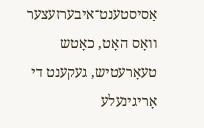אַסיסטענט־איבערזעצער וואָס האָט, כאָטש טעאָרעטיש, געקענט די אָריגינעלע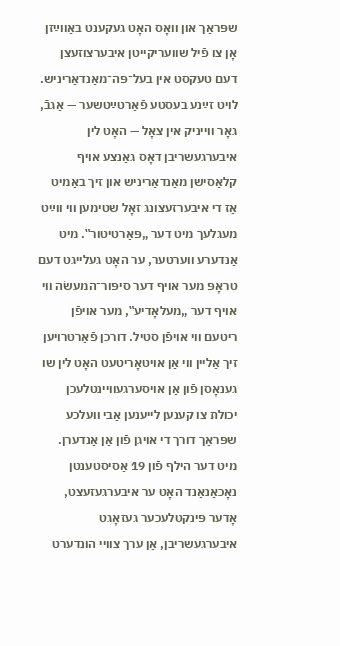שפּראַך און וואָס האָט געקענט באַווײַזן אָן צו פֿיל שוועריקייטן איבערצוזעצן דעם טעקסט אין בעל־פּה־מאַנדאַריניש. לויט זײַנע בעסטע פֿאַרטײַטשער — אַגבֿ, גאָר ווייניק אין צאָל — האָט לין איבערגעשריבן דאָס גאַנצע אויף קלאַסישן מאַנדאַריניש און זיך באַמיט אַז די איבערזעצונג זאָל שטימען ווי ווײַט מעגלעך מיט דער „פּאַרטיטור‟. מיט אַנדערע ווערטער, ער האָט געלייגט דעם טראָפּ מער אויף דער סיפּור־המעשׂה ווי אויף דער „מעלאָדיע‟, מער אויפֿן ריטעם ווי אויפֿן סטיל. דורכן פֿאַרטרויען זיך אַליין ווי אַן אויטאָריטעט האָט לין שו גענאָסן פֿון אַן אויסערגעוויינטלעכן יכולת צו קענען לייענען אַבי וועלכע שפּראַך דורך די אויגן פֿון אַן אַנדערן.
מיט דער הילף פֿון 19 אַסיסטענטן נאָכאַנאַנד האָט ער איבערגעזעצט, אָדער פּינקטלעכער געזאָגט איבערגעשריבן, אַן ערך צוויי הונדערט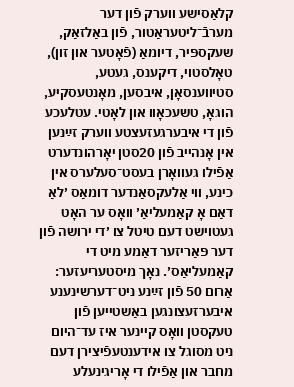קלאַסישע ווערק פֿון דער מערבֿ־ליטעראַטור, פֿון באַלזאַק, שעקספּיר, דיומאַ (פֿאָטער און זון), טאָלסטוי, דיקענס, געטע, סטיווענסאָן, איבסען, מאָנטעסקיע, הוגאָ, טשעכאָוו און לאָטי. עטלעכע פֿון די איבערגעזעצטע ווערק זײַנען אין אָנהייב פֿון 20סטן יאָרהונדערט אַפֿילו געוואָרן בעסט־סעלערס אין כינע, ווי אַלעקסאַנדער דומאַס ׳לאַ דאַם אָ קאַמעליאַ׳ וואָס ער האָט געטוישט דעם טיטל צו ׳די ירושה פֿון דער פּאַריזער דאַמע מיט די קאַמעליאַס׳. נאָך מיסטעריעזער: אַרום 50 פֿון זײַנע ניט־דערשינענע איבערזעצונגען באַשטייען פֿון טעקסטן וואָס קיינער איז עד־היום ניט מסוגל צו אידענטעפֿיצירן דעם מחבר און אַפֿילו די אָריגינעלע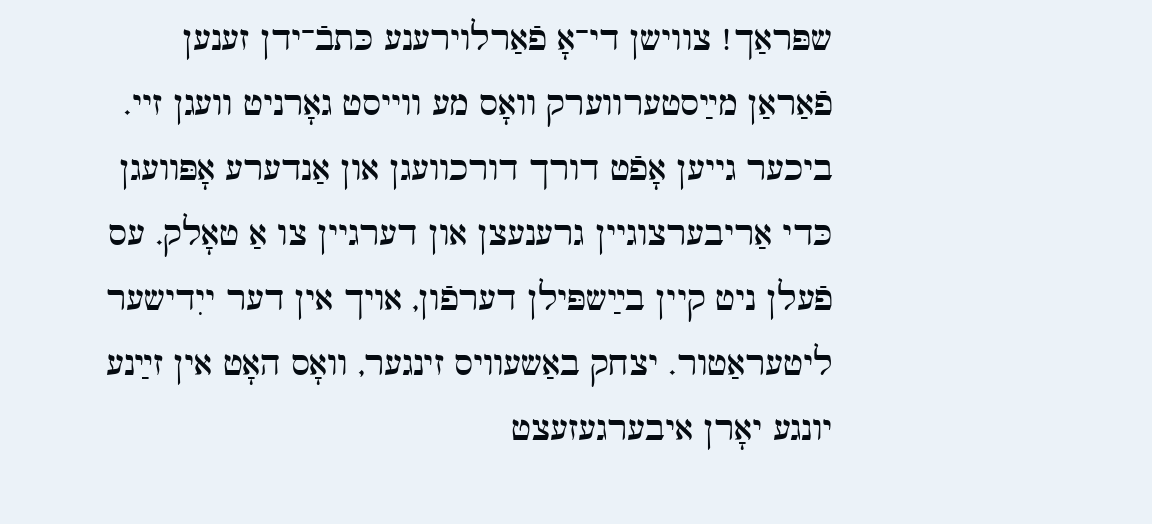שפּראַך! צווישן די־אָ פֿאַרלוירענע כּתבֿ־ידן זענען פֿאַראַן מײַסטערווערק וואָס מע ווייסט גאָרניט וועגן זיי.
ביכער גייען אָפֿט דורך דורכוועגן און אַנדערע אָפּוועגן כּדי אַריבערצוגיין גרענעצן און דערגיין צו אַ טאָלק. עס פֿעלן ניט קיין בײַשפּילן דערפֿון, אויך אין דער ייִדישער ליטעראַטור. יצחק באַשעוויס זינגער, וואָס האָט אין זײַנע יונגע יאָרן איבערגעזעצט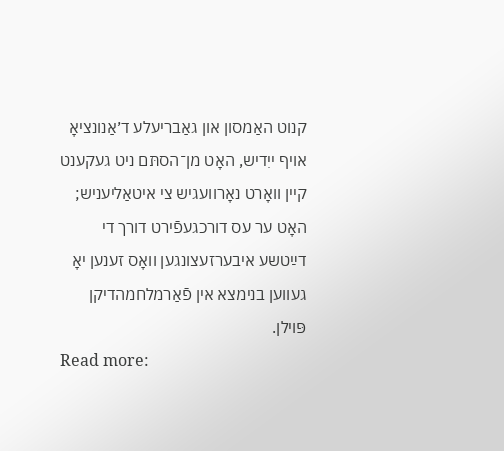קנוט האַמסון און גאַבריעלע ד׳אַנונציאָ אויף ייִדיש, האָט מן־הסתּם ניט געקענט קיין וואָרט נאָרוועגיש צי איטאַליעניש; האָט ער עס דורכגעפֿירט דורך די דײַטשע איבערזעצונגען וואָס זענען יאָ געווען בנימצא אין פֿאַרמלחמהדיקן פּוילן.
Read more: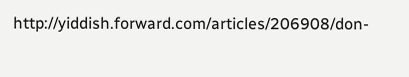http://yiddish.forward.com/articles/206908/don-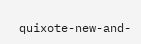quixote-new-and-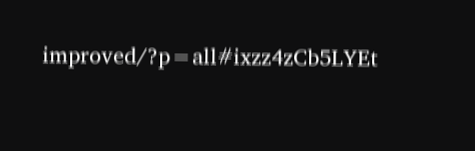improved/?p=all#ixzz4zCb5LYEt